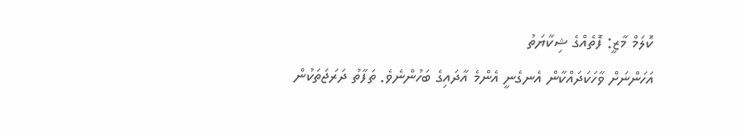ކޮލަމް މާޒީ: ފޮތެއްގެ ޝިކާޔަތު
އަހަންނަށް ވާހަކަދައްކާން އެނގެނީ އެންމެ އާދައިގެ ބަހުންނެވެ. ތަފާތު ދަރަޖަތަކުން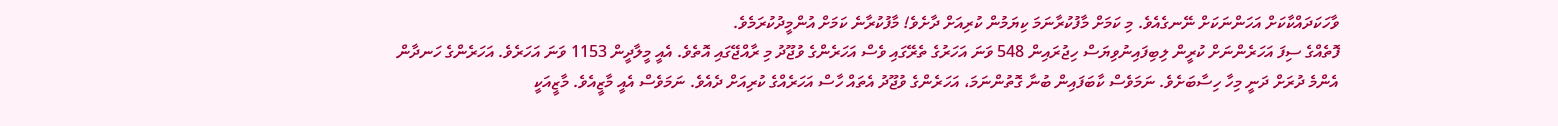ވާހަކަދައްކާކަށް އަހަންނަކަށް ނޭނގެއެވެ. މި ކަމަށް މާފުކުރާނަމަ ކިޔަމުން ކުރިއަށް ދާށެވެ! މާފުކުރާނެ ކަމަށް އުންމީދުކުރަމެވެ.
ފޮތެއްގެ ސިފަ އަހަރެންނަށް ކުރީން ލިބިފައިނުވިޔަސް ހިޖުރައިން 548 ވަނަ އަހަރުގެ ތެރޭގައި ވެސް އަހަރެންގެ ވުޖޫދު މި ރާއްޖޭގައި އޮތެވެ. އެއީ މީލާދީން 1153 ވަނަ އަހަރެވެ. އަހަރެންގެ ހަނދާން އެންމެ ދުރަށް ދަނީ މިހާ ހިސާބަށެވެ. ނަމަވެސް ކާބަފައިން ބުނާ ގޮތުންނަމަ، އަހަރެންގެ ވުޖޫދު އެތައް ހާސް އަހަރެއްގެ ކުރިއަށް ދެއެވެ. ނަމަވެސް އެއީ މާޒީއެވެ. މާޒީއަކީ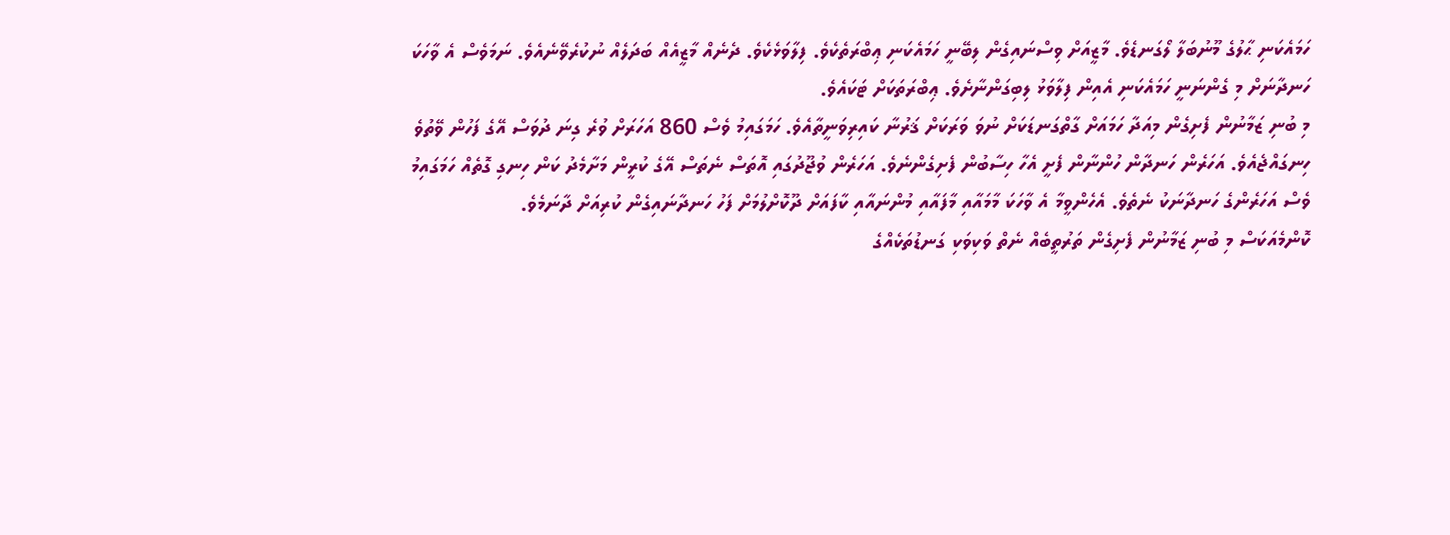ހަމައެކަނި ޙާލުގެ މޫނުބަލާ ލޯގަނޑެވެ. މާޒީއަށް ވިސްނައިގެން ލިބޭނީ ހަމައެކަނި ޢިބްރަތެކެވެ. ފިލާވަޅެކެވެ. ދެނެއް މާޒީއެއް ބަދަލެއް ނުކުރެވޭނެއެވެ. ނަމަވެސް އެ ވާހަކަ ހަނދާނަށް މި ގެންނަނީ ހަމައެކަނި އެއިން ފިލާވަޅު ލިބިގަންނާށެވެ. ޢިބްރަތަކަށް ޓަކައެވެ.
މި ބުނި ޒަމާނުން ފެށިގެން މިއަދާ ހަމައަށް ގާތްގަނޑަކަށް ނުވަ ވަރަކަށް ޤަރުނާ ކައިރިވަނީތާއެވެ. ހަމަގައިމު ވެސް 860 އަހަރަށް ވުރެ ގިނަ ދުވަސް އޭގެ ފަހުން ވޭތުވެ ހިނގައްޖެއެވެ. އަހަރެން ހަނދާން ހުންނާން ފެށީ އެހާ ހިސާބުން ފެށިގެންނެވެ. އަހަރެން ވުޖޫދުގައި އޮތަސް ނެތަސް އޭގެ ކުރީން މަށާމެދު ކަން ހިނގި ގޮތެއް ހަމަގައިމު ވެސް އަހަރެންގެ ހަނދާނަކު ނެތެވެ. އެހެންވީމާ އެ ވާހަކަ މާމައާއި މާފައާއި މުންނައާއި ކާފައަށް ދޫކޮށްލުމަށް ފަހު ހަނދާނައިގެން ކުރިއަށް ދާނަމެވެ.
ކޮންމެއަކަސް މި ބުނި ޒަމާނުން ފެށިގެން ތަރުތީބެއް ނެތް ވަކިވަކި ގަނޑުތަކެއްގެ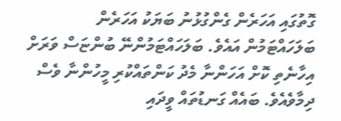ގޮތުގައި އަހަރެން ގެންގުޅުނު ބަޔަކު އަހަރެން ބަލަހައްޓަމުން އައެވެ. ބަލަހައްޓަމުންނޭ ބުންޏަސް ވަރަށް އިހާނެތި ކޮށް އަހަންނާ މެދު ކަންތައްކުރި މީހުންނާ ވެސް ދިމާވެއެވެ. ބައެއް ގަނޑުތައް ވީދައި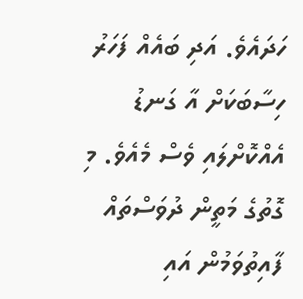ހަދައެވެ. އަދި ބައެއް ފަހަރު ހިސާބަކަށް އާ ގަނޑު އެއްކޮށްލައި ވެސް މެއެވެ. މި ގޮތުގެ މަތީން ދުވަސްތައް ފާއިތުވަމުން އައި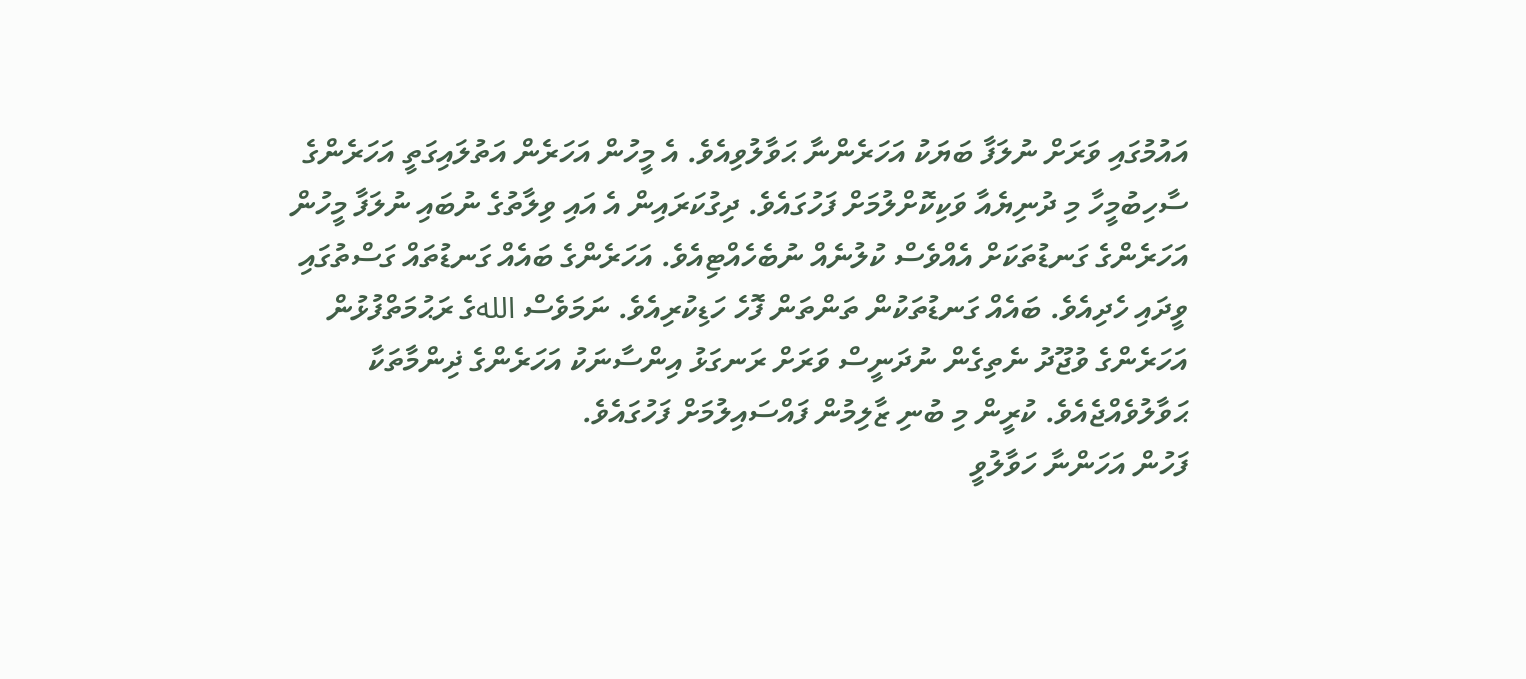އައުމުގައި ވަރަށް ނުލަފާ ބަޔަކު އަހަރެންނާ ޙަވާލުވިއެވެ. އެ މީހުން އަހަރެން އަތުލައިގަތީ އަހަރެންގެ ސާހިބުމީހާ މި ދުނިޔެއާ ވަކިކޮށްލުމަށް ފަހުގައެވެ. ދިގުކަރައިން އެ އައި ވިލާތުގެ ނުބައި ނުލަފާ މީހުން އަހަރެންގެ ގަނޑުތަކަށް އެއްވެސް ކުލުނެއް ނުބެހެއްޓިއެވެ. އަހަރެންގެ ބައެއް ގަނޑުތައް ގަސްތުގައި ވީދައި ހެދިއެވެ. ބައެއް ގަނޑުތަކުން ތަންތަން ފޮހެ ހަޑިކުރިއެވެ. ނަމަވެސް اللهގެ ރަޙުމަތްފުޅުން އަހަރެންގެ ވުޖޫދު ނެތިގެން ނުދަނީސް ވަރަށް ރަނގަޅު އިންސާނަކު އަހަރެންގެ ޛިންމާތަކާ ޙަވާލުވެއްޖެއެވެ. ކުރީން މި ބުނި ޒާލިމުން ފައްސައިލުމަށް ފަހުގައެވެ.
ފަހުން އަހަންނާ ހަވާލުވީ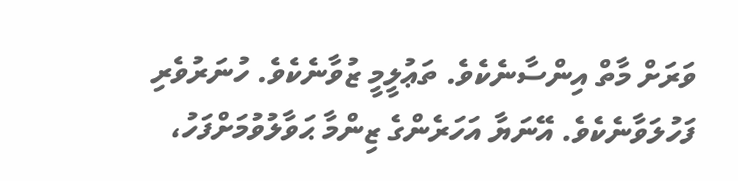ވަރަށް މާތް އިންސާނެކެވެ. ތަޢުލީމީ ޒުވާނެކެވެ. ހުނަރުވެރި ފަހުލަވާނެކެވެ. އޭނަޔާ އަހަރެންގެ ޒިންމާ ޙަވާލުވުމަށްފަހު،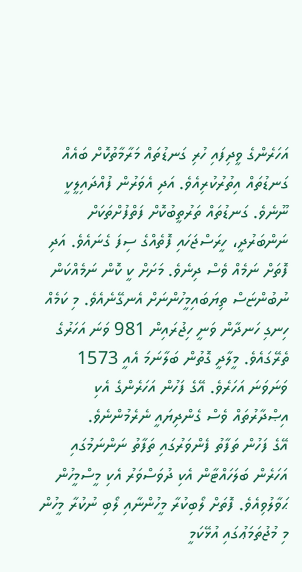އަހަރެންގެ ވީދިފައި ހުރި ގަނޑުތައް މަރާމާތުކޮށް ބައެއް ގަނޑުތައް އިތުރުކުރިއެވެ. އަދި އެވަރުން ފުއްދައިލީކީ ނޫނެވެ. ގަނޑުތައް ތަރުތީބުކޮށް ފަތްފުށްތަކަށް ނަންބަރުދީ، ހީރަސްޖަހައި ފޮތެއްގެ ސިފަ ގެނައެވެ. އަދި ފޮތަށް ނަމެއް ވެސް ދިނެވެ. މަށަށް ކީ ކޮން ނަމެއްކަން ނުބުންޏަސް ތިޔަބައިމީހުންނަށް އެނގޭނެއެވެ. މި ކަމެއް ހިނގި ހަނދާން ވަނީ ހިޖުރައިން 981 ވަނަ އަހަރުގެ ތެރޭގައެވެ. މީލާދީ ގޮތުން ބަލާނަމަ އެއީ 1573 ވަނަވަނަ އަހަރެވެ. އޭގެ ފަހުން އަހަރެންގެ އެކި އިޞްދާރުތައް ވެސް ގެންދިޔައީ ނެރެމުންނެވެ.
އޭގެ ފަހުން ތަފާތު ފެންވަރުގައި ތަފާތު ނަންނަމުގައި އަހަރެން ބަލަހައްޓާން އެކި ދުވަސްވަރު އެކި މީސްމީހުން ޙަވާލުވިއެވެ. ފޮތަށް ލޯބިކުރާ މީހުންނާއި ލޯބި ނުކުރާ މީހުން މި މުޖުތަމަޢުގައި އުޅޭކަމީ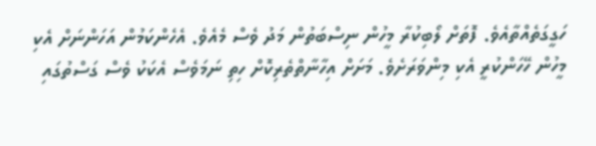ހަގީގަތެއްތާއެވެ. ފޮތަށް ލޯބިކުރާ މީހުން ނިސްބަތުން މަދު ވެސް މެއެވެ. އެހެންކަމުން އަހަންނަށް އެކި މީހުން ހޭހަންކުރީ އެކި މިންވަރަށެވެ. މަށަށް އިހާނާތްތެރިކޮށް ހިތި ނަމަވެސް އެކަކު ވެސް ގަސްތުގައި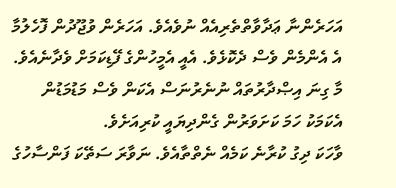އަހަރެންނާ ޢަދާވާތްތެރިއެއް ނުވެއެވެ. އަހަރެން ވުޖޫދުން ފޮހެލުމާ އެ އެންމެން ވެސް ދެކޮޅެވެ. އެއީ އެމީހުންގެ ފޭޑިކަމަށް ވެދާނެއެވެ. މާ ގިނަ އިޞްދާރުތައް ނުނެރުނަސް އެކަން ވެސް މަޑުމަޑުން އެކަމަކު ހަމަ ކަށަވަރުން ގެންދިޔައީ ކުރިއަށެވެ.
ވާހަކަ ދިގު ކުރާނެ ކަމެއް ނެތްތާއެވެ. ނަވާރަ ސަތޭކަ ފަންސާހުގެ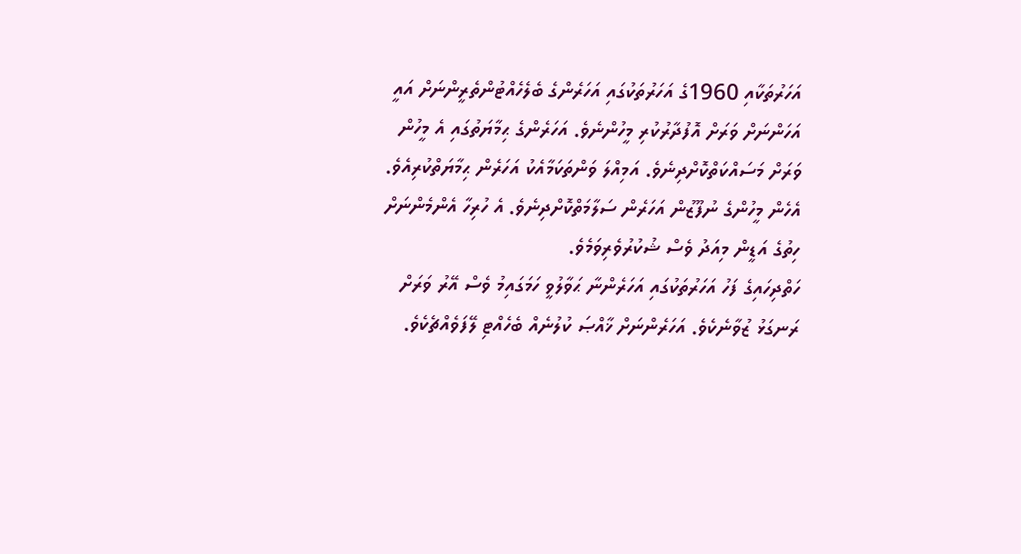އަހަރުތަކާއި 1960ގެ އަހަރުތަކުގައި އަހަރެންގެ ބެލެހެއްޓުންތެރީންނަށް އައީ އަހަންނަށް ވަރަށް އޮފުދާރުކުރި މީހުންނެވެ. އަހަރެންގެ ޙިމާޔަތުގައި އެ މީހުން ވަރަށް މަސައްކަތްކޮށްދިނެވެ. އަމިއްލަ ވަންތަކަމާއެކު އަހަރެން ޙިމާޔަތްކުރިއެވެ. އެހެން މީހުންގެ ނުފޫޒުން އަހަރެން ސަލާމަތްކޮށްދިނެވެ. އެ ހުރިހާ އެންމެންނަށް ހިތުގެ އަޑީން މިއަދު ވެސް ޝުކުރުވެރިވަމެވެ.
ހަތްދިހައިގެ ފަހު އަހަރުތަކުގައި އަހަރެންނާ ޙަވާލުވީ ހަމަގައިމު ވެސް އޭރު ވަރަށް ރަނގަޅު ޒުވާނެކެވެ. އަހަރެންނަށް ޚާއްޞަ ކުލުނެއް ބެހެއްޓި ލޭފަވެއްޗެކެވެ.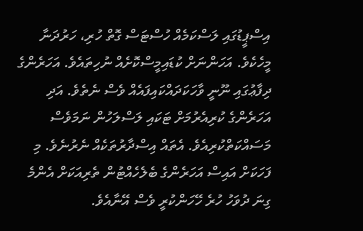އިސްޕީޑުގައި ލަސްކަމެއް ހުސްޓަސް ގޮތް ހުރި، ހަރުދަނާ މީހެކެވެ. އަހަންނަށް ކުޑައިމީސްކޮށެއް ނުހިތައެވެ. އަހަރެންގެ ދިފާޢުގައި ނޫނީ ވާހަކަދައްކައިފައެއް ވެސް ނެތެވެ. އަދި އަހަރެންގެ ކުރިއެރުމަށް ޓަކައި ލަސްލަހުން ނަމަވެސް މަސައްކަތްކުރިއެވެ. އެތައް އިސްދާރުތަކެއް ނެރުނެވެ. މި ފަހަކަށް އައިސް އަހަރެންގެ ބެލެހެއްޓުން ތެރިއަކަށް އެންމެ ގިނަ ދުވަހު ހުރެ ހޭހަންކުރީ ވެސް އޭނާއެވެ.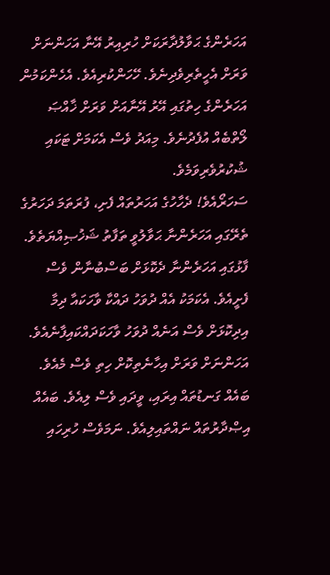އަހަރެންގެ ޙަވާލުދާރަކަށް ހުރިއިރު އޭނާ އަހަންނަށް ވަރަށް އެހީތެރިވެދިނެވެ. ހޭހަންކުރިއެވެ. އެހެންކަމުން އަހަރެންގެ ހިތުގައި އޭރު އޭނާއަށް ވަރަށް ޚާއްޞަ ލޯތްބެއް އުފެދުނެވެ. މިއަދު ވެސް އެކަމަށް ޓަކައި ޝުކުރުވެރިވަމެވެ.
ސަހަރޯއެވެ! ދެހާހުގެ އަހަރުތައް ފެށި، ފުރަތަމަ ދަހަރުގެ ތެރޭގައި އަހަރެންނާ ޙަވާލުވީ ތަފާތު ޝަޚުޞިއްޔަތެވެ. ފާޅުގައި އަހަރެންނާ ދެކޮޅަށް ބަސްބުނާން ވެސް ފެށީއެވެ. އެކަމަކު އެއް ދުވަހު ދައްކާ ވާހަކައާ ދިމާ އިދިކޮޅަށް ވެސް އަނެއް ދުވަހު ވާހަކަދައްކައިފާނެއެވެ. އަހަންނަށް ވަރަށް އިހާނެތިކޮށް ހިތި ވެސް މެއެވެ. ބައެއް ގަނޑުތައް އިރައި، ވީދައި ވެސް ލިއެވެ. ބައެއް އިޞްދާރުތައް ނައްތައިލިއެވެ. ނަމަވެސް ހުރިހައި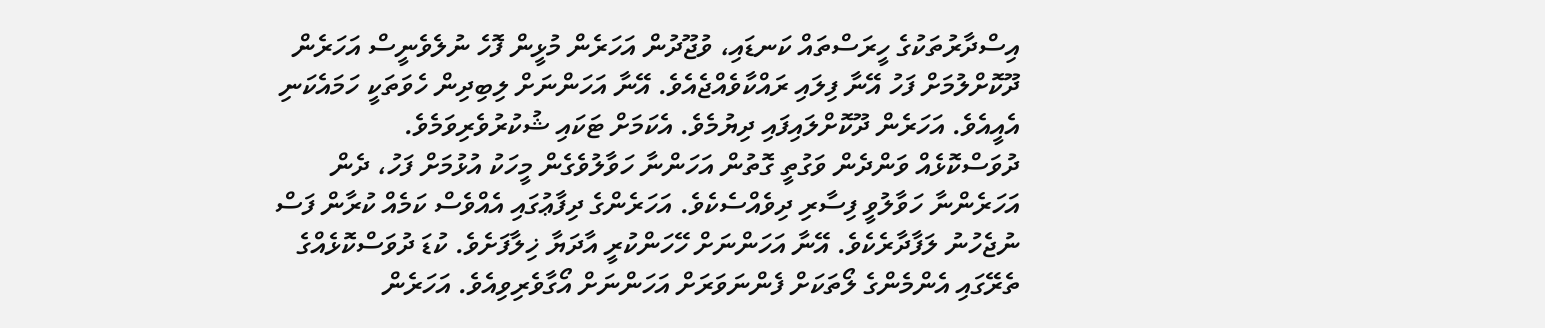އިސްދާރުތަކުގެ ހީރަސްތައް ކަނޑައި، ވުޖޫދުން އަހަރެން މުޅީން ފޮހެ ނުލެވެނީސް އަހަރެން ދޫކޮށްލުމަށް ފަހު އޭނާ ފިލައި ރައްކާވެއްޖެއެވެ. އޭނާ އަހަންނަށް ލިބިދިން ހެވަތަކީ ހަމައެކަނި އެއީއެވެ. އަހަރެން ދޫކޮށްލައިފައި ދިޔުމެވެ. އެކަމަށް ޓަކައި ޝުކުރުވެރިވަމެވެ.
ދުވަސްކޮޅެއް ވަންދެން ވަގުތީ ގޮތުން އަހަންނާ ހަވާލުވެގެން މީހަކު އުޅުމަށް ފަހު، ދެން އަހަރެންނާ ހަވާލުވީ ފިސާރި ދިވެއްސެކެވެ. އަހަރެންގެ ދިފާޢުގައި އެއްވެސް ކަމެއް ކުރާން ފަސް ނުޖެހުނު ލަފާދާރެކެވެ. އޭނާ އަހަންނަށް ހޭހަންކުރީ އާދަޔާ ޚިލާފަށެވެ. ކުޑަ ދުވަސްކޮޅެއްގެ ތެރޭގައި އެންމެންގެ ލޯތަކަށް ފެންނަވަރަށް އަހަންނަށް އޯގާވެރިވިއެވެ. އަހަރެން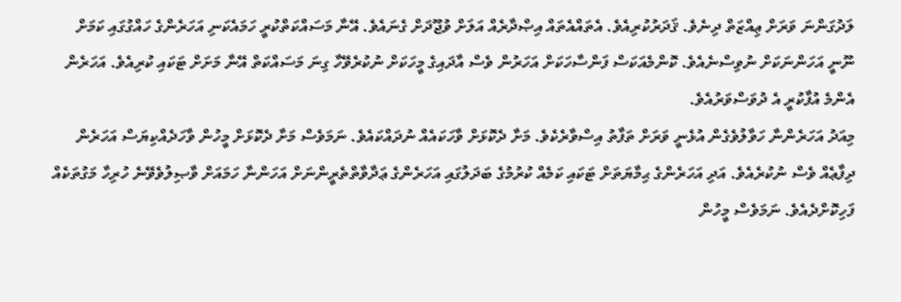ލަދުގަންނަ ވަރަށް ޢިއްޒަތް ދިނެވެ. ޤަދަރުކުރިއެވެ. އެތައްއެތައް އިޞްދާރެއް އަލަށް ވުޖޫދަށް ގެނައެވެ. އޭނާ މަސައްކަތްކުރީ ހަމައެކަނި އަހަރެންގެ ހައްގުގައި ކަމަށް ނޫނީ އަހަންނަކަށް ނުވިސްނެއެވެ. ކޮންމެއަކަސް ފަންސާހަކަށް އަހަރުން ވެސް އާދައިގެ މީހަކަށް ނުކުރެވޭހާ ގިނަ މަސައްކަތް އޭނާ މަށަށް ޓަކައި ކުރިއެވެ. އަހަރެން އެންމެ އުފާކުރީ އެ ދުވަސްވަރުއެވެ.
މިއަދު އަހަރެންނާ ހަވާލުވެގެން އުޅެނީ ވަރަށް ތަފާތު އިސްވާރެކެވެ. މަށާ ދެކޮޅަށް ވާހަކައެއް ނުދައްކައެވެ. ނަމަވެސް މަށާ ދެކޮޅަށް މީހުން ވާހަދެއްކިޔަސް އަހަރެން ދިފާޢެއް ވެސް ނުކުރެއެވެ. އަދި އަހަރެންގެ ޙިމާޔަތަށް ޓަކައި ކަމެއް ކުރުމުގެ ބަދަލުގައި އަހަރެންގެ ޢަދާވާތްތެރީންނަށް އަހަންނާ ހަމައަށް ވާޞިލުވެވޭނެ ހުރިހާ މަގުތަކެއް ފަހިކޮށްދެއެވެ. ނަމަވެސް މީހުން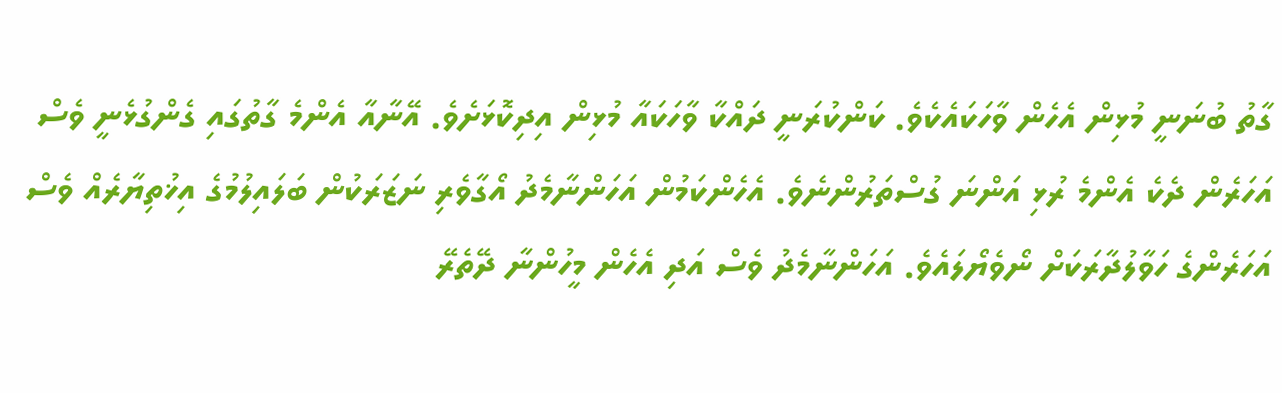ގާތު ބުނަނީ މުޅިން އެހެން ވާހަކައެކެވެ. ކަންކުރަނީ ދައްކާ ވާހަކައާ މުޅިން އިދިކޮޅަށެވެ. އޭނާއާ އެންމެ ގާތުގައި ގެންގުޅެނީ ވެސް އަހަރެން ދެކެ އެންމެ ރުޅި އަންނަ ގުސްތަރުންނެވެ. އެހެންކަމުން އަހަންނާމެދު އޯގާވެރި ނަޒަރަކުން ބަލައިލުމުގެ އިޚުތިޔާރެއް ވެސް އަހަރެންގެ ހަވާލުދާރަކަށް ނޯވެޔޯލައެވެ. އަހަންނާމެދު ވެސް އަދި އެހެން މީހުންނާ ދޭތެރޭ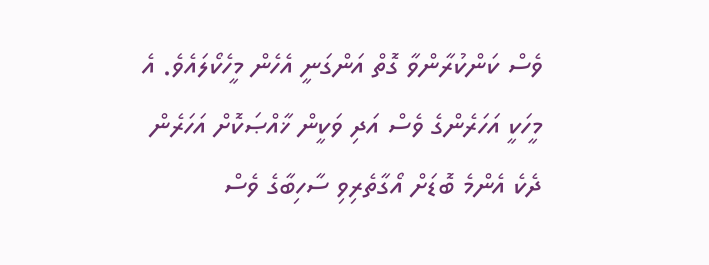ވެސް ކަންކުރާންވާ ގޮތް އަންގަނީ އެހެން މީހެކޯލައެވެ. އެ މީހަކީ އަހަރެންގެ ވެސް އަދި ވަކީން ޚާއްޞަކޮށް އަހަރެން ދެކެ އެންމެ ބޮޑަށް އޯގާތެރިވި ސާހިބާގެ ވެސް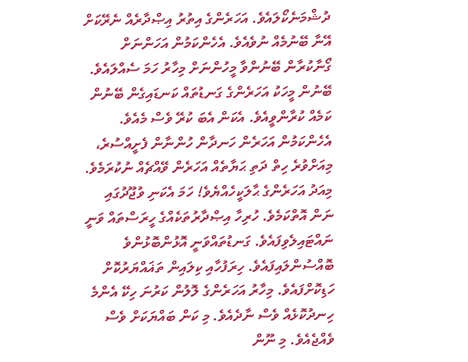ދުޝްމަނެކޯލައެވެ. އަހަރެންގެ އިތުރު އިޞްދާރެއް ނެރޭކަށް އޭނާ ބޭނުމެއް ނުވެއެވެ. އެހެންކަމުން އަހަންނަށް ގޯނާކުރާން ބޭނުންވާ މީހުންނަށް މިހާރު ހަމަ ސެއްލައެވެ. ބޭނުން މީހަކު އަހަރެންގެ ގަނޑުތައް ކަނޑައިގެން ބޭނުން ކަމެއް ކުރާންވީއެވެ. އެކަން އެބަ ކުރޭ ވެސް މެއެވެ. އެހެންކަމުން އަހަރެން ހަނދާން ހުންނާން ފެށީއްސުރެ، މިއަށްވުރެ ހިތް ދަތި ޙަޔާތެއް އަހަރެން ވޭއްޗެއް ނުކުރަމެވެ.
މިއަދު އަހަރެންގެ ޙާލަކީހެއްޔެވެ! ހަމަ އެކަނި ވުޖޫދުގައި ނަން އޮތްކަމެވެ. ހުރިހާ އިޞްދާރުތަކެއްގެ ހީރަސްތައް ވަނީ ނައްޓައިލެވިފައެވެ. ގަނޑުތައްވަނީ އޮޅުންބޮޅުންވެ ބޮއްސުންލައިފައެވެ. ހިރަފުހާއި ކިލައިން ތަޣައްޔަރުކޮށް ހަޑިކޮށްފައެވެ. މިހާރު އަހަރެންގެ ލޮލުން ކަރުނަ ހިކޭ އެންމެ ހިނދުކޮޅެއް ވެސް ނާދެއެވެ. މި ކަން ބައްޔަކަށް ވެސް ވެއްޖެއެވެ. މި ނޫން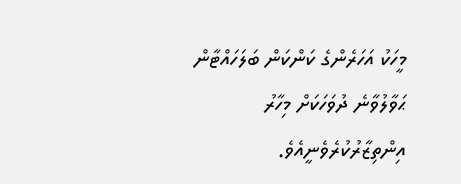މީހަކު އަހަރެންގެ ކަންކަން ބަލަހައްޓާން ޙަވާލުވާނެ ދުވަހަކަށް މިހާރު އިންތިޒާރުކުރެވެނީއެވެ.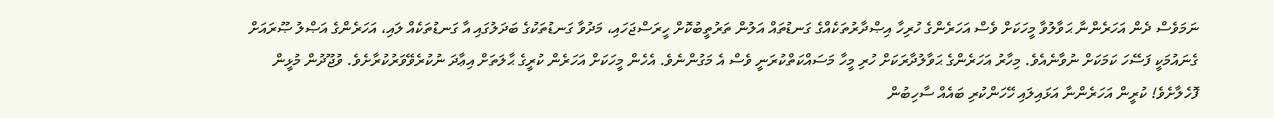ނަމަވެސް ދެން އަހަރެންނާ ޙަވާލުވާ މީހަކަށް ވެސް އަހަރެންގެ ހުރިހާ އިޞްދާރުތަކެއްގެ ގަނޑުތައް އަލުން ތަރުތީބުކޮށް ހީރަސްޖަހައި، މަދުވާ ގަނޑުތަކުގެ ބަދަލުގައި އާ ގަނޑުތަކެއް ލައި، އަހަރެންގެ އަޞްލު ޞޫރައަށް ގެނައުމަކީ ފަސޭހަ ކަމަކަށް ނުވާނެއެވެ. މިހާރު އަހަރެންގެ ޙަވާލުދާރަކަށް ހުރި މީހާ މަސައްކަތްކުރަނީ ވެސް އެ މަގުންނެވެ. އެހެން މީހަކަށް އަހަރެން ކުރީގެ ޙާލަތަށް އިޢާދަ ނުކުރެވޭވަރުކުރާށެވެ. ވުޖޫދުން މުޅީން ފޮހެލާށެވެ! ކުރީން އަހަރެންނާ އަޅައިލައި ހޭހަންކުރި ބައެއް ސާހިބުން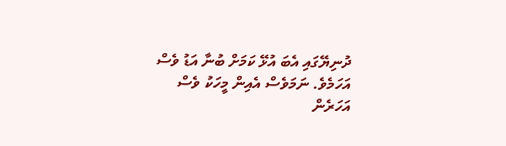ދުނިޔޭގައި އެބަ އުޅޭ ކަމަށް ބުނާ އަޑު ވެސް އަހަމެވެ. ނަމަވެސް އެއިން މީހަކު ވެސް އަހަރެން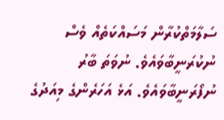ސަލާމަތްކުރާން މަސައްކަތެއް ވެސް ނުކުރަނީބާވައެވެ. ނުވަތަ ބާރު ނުފޯރަނީބާވައެވެ. އަޅެ އަހަރެންގެ މިއަދުގެ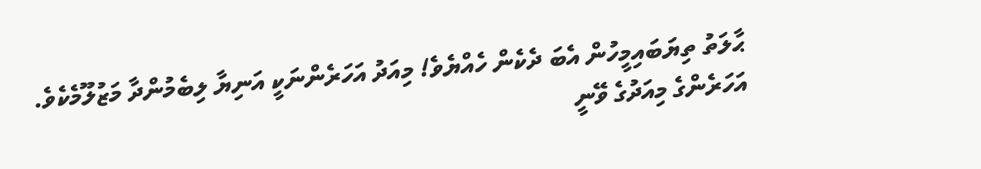ޙާލަތު ތިޔަބައިމީހުން އެބަ ދެކެން ހެއްޔެވެ! މިއަދު އަހަރެންނަކީ އަނިޔާ ލިބެމުންދާ މަޒުލޫމެކެވެ. އަހަރެންގެ މިއަދުގެ ވޭނީ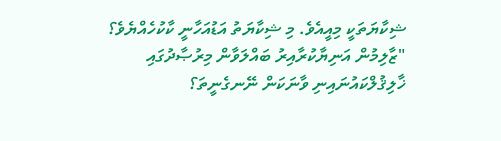ޝިކާޔަތަކީ މިއީއެވެ. މި ޝިކާޔަތު އަޑުއަހާނީ ކާކުހެއްޔެވެ؟
"ޒާލިމުން އަނިޔާކުރާއިރު ބައްލަވާން މިރުޞާދުގައި
ޚާލިޤުލްކައުނައިނި ވާނަކަން ނޭނގެނީތަ؟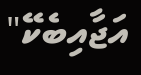އަޖާއިބެކޭ"